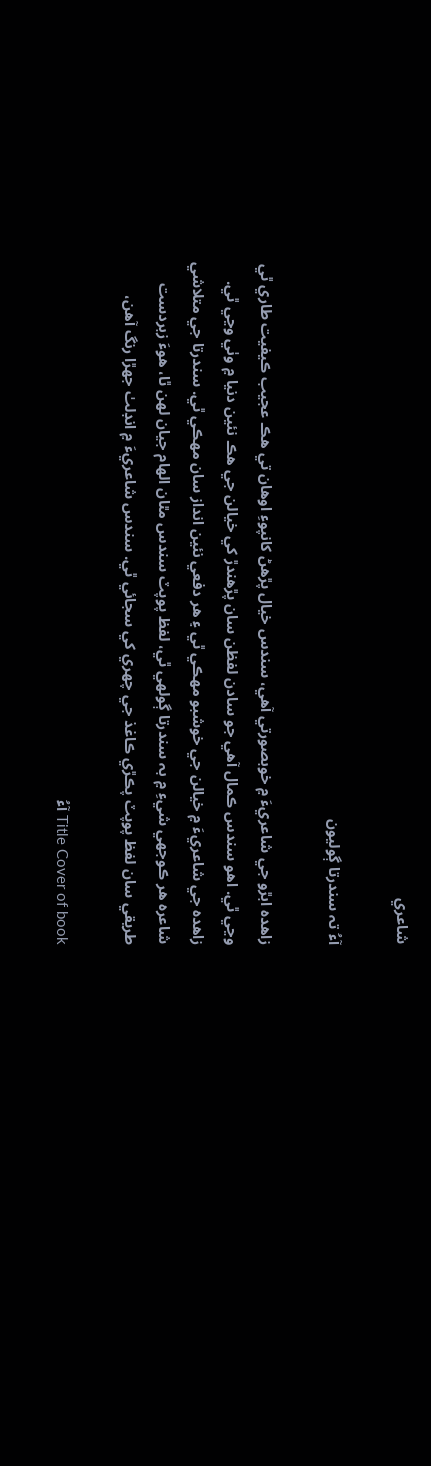شاعري

آءُ تہ سندرتا ڳوليون

زاهدہ ابڙو جي شاعريءَ ۾ خوبصورتي آهي، سندس خيال پڙهڻ کانپوءِ اوهان تي هڪ عجيب ڪيفيت طاري ٿي وڃي ٿي. اهو سندس ڪمال آهي جو سادن لفظن سان پڙهندڙ کي خيالن جي هڪ نئين دنيا ۾ وٺي وڃي ٿي. زاهدہ جي شاعريءَ ۾ خيالن جي خوشبو مھڪي ٿي ۽ هر دفعي نئين انداز سان مھڪي ٿي. سندرتا جي متلاشي شاعرہ هر ڪوجهي شيءِ ۾ بہ سندرتا ڳولھي ٿي، لفظ پوپٽ سندس مٿان الھام جيان لھن ٿا، هوءَ زبردست طريقي سان لفظ پوپٽ پڪڙي ڪاغذ جي چھري کي سجائي ٿي. سندس شاعريءَ ۾ انڊلٺ جھڙا رنگ آهن،

Title Cover of book آءُ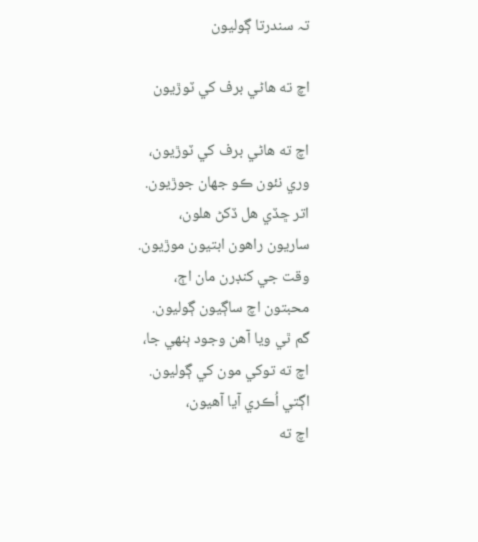تہ سندرتا ڳوليون

اچ ته هاڻي برف کي ٽوڙيون

اچ ته هاڻي برف کي ٽوڙيون،
وري نئون ڪو جهان جوڙيون.
اتر ڇڏي هل ڏکڻ هلون،
ساريون راهون ابتيون موڙيون.
وقت جي کنڊرن مان اڄ،
محبتون اچ ساڳيون ڳوليون.
گم ٿي ويا آهن وجود ٻنهي جا،
اچ ته توکي مون کي ڳوليون.
اڳتي اُڪري آيا آهيون،
اچ ته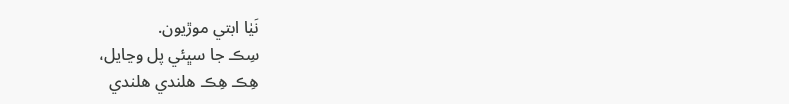نَيٰا ابتي موڙيون.
سِڪ جا سڀئي پل وڃايل،
هِڪ هِڪ هلندي هلندي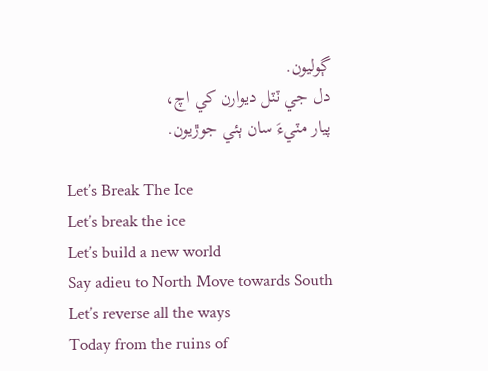ڳوليون.
دل جي ٽٽل ديوارن کي اچ،
پيار مٽيءَ سان ٻئي جوڙيون.

Let’s Break The Ice
Let’s break the ice
Let’s build a new world
Say adieu to North Move towards South
Let’s reverse all the ways
Today from the ruins of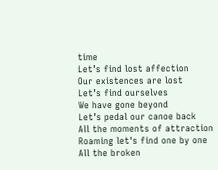time
Let’s find lost affection
Our existences are lost
Let’s find ourselves
We have gone beyond
Let’s pedal our canoe back
All the moments of attraction
Roaming let's find one by one
All the broken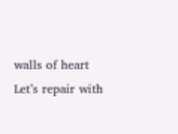walls of heart
Let’s repair with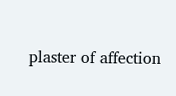plaster of affection